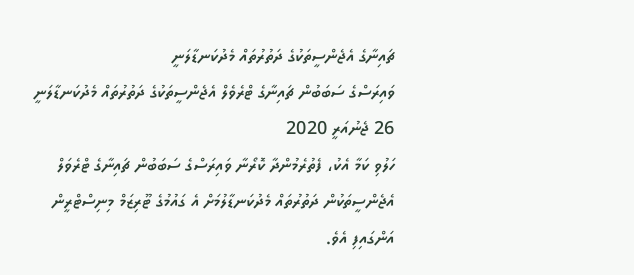ޗައިނާގެ އެޖެންސީތަކުގެ ދަތުރުތައް މެދުކަނޑާލަނީ
ވައިރަސްގެ ސަބަބުން ޗައިނާގެ ޓްރެވެލް އެޖެންސީތަކުގެ ދަތުރުތައް މެދުކަނޑާލަނީ
26 ޖެނުއަރީ 2020
ހަލުވި ކަމާ އެކު، ފެތުރެމުންދާ ކޮރޯނާ ވައިރަސްގެ ސަބަބުން ޗައިނާގެ ޓްރެވަލް އެޖެންސީތަކުން ދަތުރުތައް މެދުކަނޑާލުމަށް އެ ގައުމުގެ ޓޫރިޒަމް މިނިސްޓްރީން އަންގައިފި އެވެ.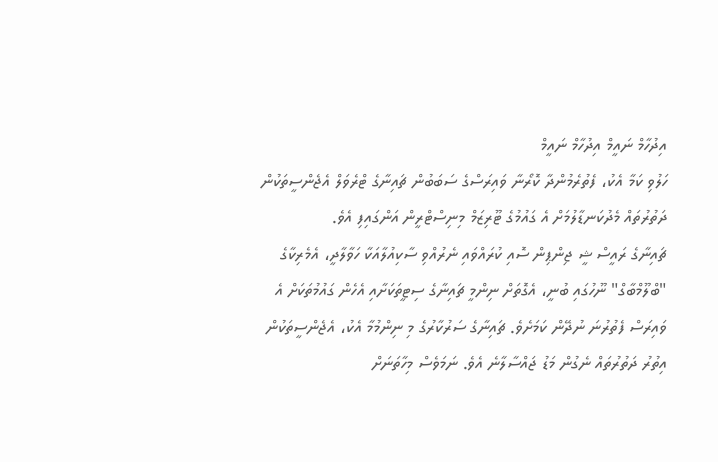އިދުހާމް ނައީމް އިދުހާމް ނައީމް
ހަލުވި ކަމާ އެކު، ފެތުރެމުންދާ ކޮރޯނާ ވައިރަސްގެ ސަބަބުން ޗައިނާގެ ޓްރެވަލް އެޖެންސީތަކުން ދަތުރުތައް މެދުކަނޑާލުމަށް އެ ގައުމުގެ ޓޫރިޒަމް މިނިސްޓްރީން އަންގައިފި އެވެ.
ޗައިނާގެ ރައީސް ޝީ ޖިންޕިން ސޮއި ކުރައްވައި ނެރުއްވި ސާކިއުލާއަކާ ހަވާލާދީ، އެމެރިކާގެ "ބްލޫމްބާގް" ނޫހުގައި ބުނީ، އެގޮތަށް ނިންމީ ޗައިނާގެ ސިޓީތަކަށާއި އެހެން ގައުމުތަކަށް އެ ވައިރަސް ފެތުރުނަ ނުދޭން ކަމަށެވެ. ޗައިނާގެ ސަރުކާރުގެ މި ނިންމުމާ އެކު، އެޖެންސީތަކުން އިތުރު ދަތުރުތައް ނެގުން މަޑު ޖައްސާލާނެ އެވެ. ނަމަވެސް މިހާތަނަށް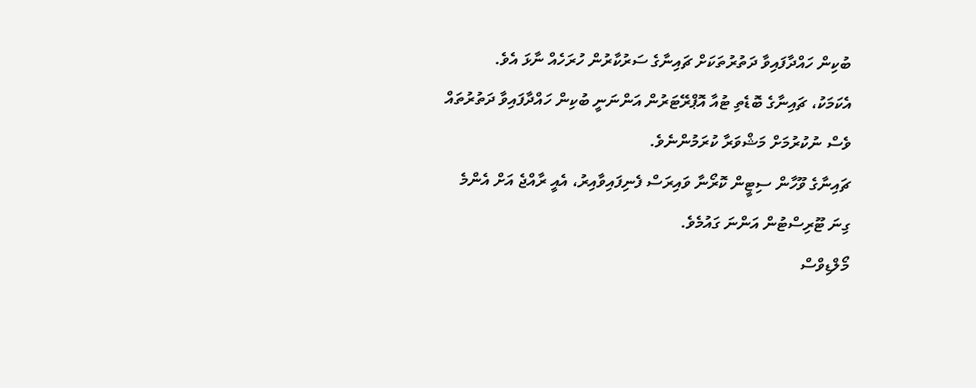ބުކިން ހައްދާފައިވާ ދަތުރުތަކަށް ޗައިނާގެ ސަރުކާރުން ހުރަހެއް ނާޅަ އެވެ.
އެކަމަކު، ޗައިނާގެ ބޮޑެތި ޓުއާ އޮޕްރޭޓަރުން އަންނަނީ ބުކިން ހައްދާފައިވާ ދަތުރުތައް ވެސް ނުކުރުމަށް މަޝްވަރާ ކުރަމުންނެވެ.
ޗައިނާގެ ވޫހާން ސިޓީން ކޮރޯނާ ވައިރަސް ފެނިފައިވާއިރު، އެއީ ރާއްޖެ އަށް އެންމެ ގިނަ ޓޫރިސްޓުން އަންނަ ގައުމެވެ.
މޯލްޑިވްސް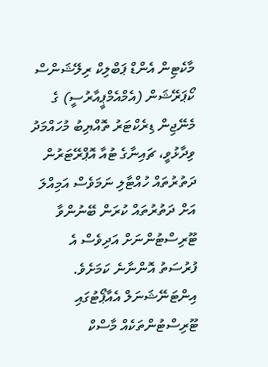މާކެޓިން އެންޑް ޕަބްލިކް ރިލޭޝަންސް ކޯޕަރޭޝަން (އެމްއެމްޕީއާރުސީ) ގެ މެނޭޖިން ޑިރެކްޓަރު ތޮއްޔިބު މުހައްމަދު ވިދާޅުވީ، ޗައިނާގެ ޓުއާ އޮޕްރޭޓަރުން ދަތުރުތައް ހުއްޓާލި ނަމަވެސް އަމިއްލަ އަށް ދަތުރުތައް ކުރަން ބޭނުންވާ ޓޫރިސްޓުންނަށް އަދިވެސް އެ ފުރުސަތު އޮންނާނެ ކަމަށެވެ.
އިންޓަނޭޝަނަލް އެއާޕޯޓުގައި ޓޫރިސްޓުންތަކެއް މާސްކް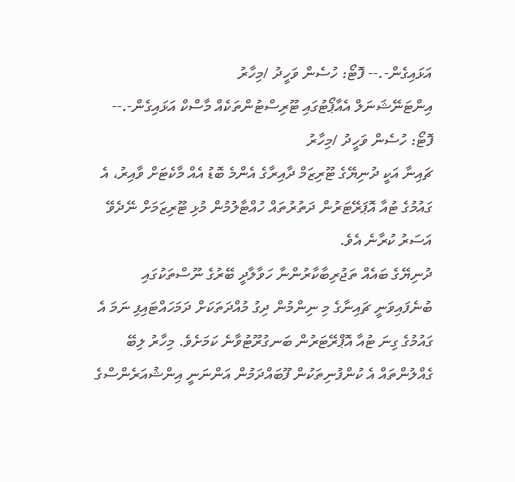އަޅައިގެން-.-- ފޮޓޯ: ހުސެން ވަހީދު /މިހާރު
އިންޓަނޭޝަނަލް އެއާޕޯޓުގައި ޓޫރިސްޓުންތަކެއް މާސްކް އަޅައިގެން-.-- ފޮޓޯ: ހުސެން ވަހީދު /މިހާރު
ޗައިނާ އަކީ ދުނިޔޭގެ ޓޫރިޒަމް ދާއިރާގެ އެންމެ ބޮޑު އެއް މާކެޓަށް ވާއިރު، އެ ގައުމުގެ ޓުއާ އޮޕަރޭޓަރުން ދަތުރުތައް ހުއްޓާލުމުން މުޅި ޓޫރިޒަމަށް ނޭދެވޭ އަސަރު ކުރާނެ އެވެ.
ދުނިޔޭގެ ބައެއް ތަޖުރިބާކާރުންނާ ހަވާލާދީ ބޭރުގެ ނޫސްތަކުގައި ބުނެފައިވަނީ ޗައިނާގެ މި ނިންމުން ދިގު މުއްދަތަކަށް ދަމަހައްޓައިފި ނަމަ އެ ގައުމުގެ ގިނަ ޓުއާ އޮޕްރޭޓަރުން ބަނގުރޫޓުވާނެ ކަމަށެވެ. މިހާރު ލިބޭ ގެއްލުންތައް އެ ކުންފުނިތަކުން ފޫބައްދަމުން އަންނަނީ އިންޝުއަރެންސްގެ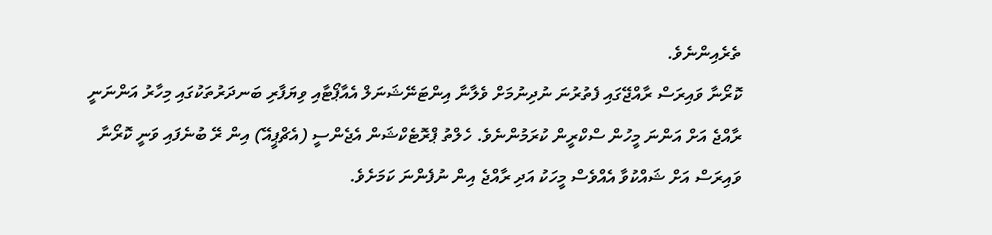ތެރެއިންނެވެ.
ކޮރޯނާ ވައިރަސް ރާއްޖޭގައި ފެތުރުނަ ނުދިނުމަށް ވެލާނާ އިންޓަނޭޝަނަލް އެއާޕޯޓާއި ވިޔަފާރި ބަނދަރުތަކުގައި މިހާރު އަންނަނީ ރާއްޖެ އަށް އަންނަ މީހުން ސްކްރީން ކުރަމުންނެވެ. ހެލްތު ޕްރޮޓެކްޝަން އެޖެންސީ (އެޗްޕީއޭ) އިން ރޭ ބުނެފައި ވަނީ ކޮރޯނާ ވައިރަސް އަށް ޝައްކުވާ އެއްވެސް މީހަކު އަދި ރާއްޖެ އިން ނުފެންނަ ކަމަށެވެ.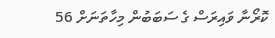ކޮރޯނާ ވައިރަސް ގެ ސަބަބުން މިހާތަނަށް 56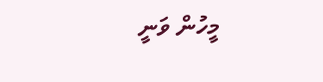މީހުން ވަނީ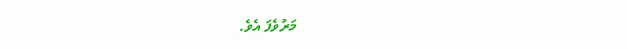މަރުވެފަ އެވެ.